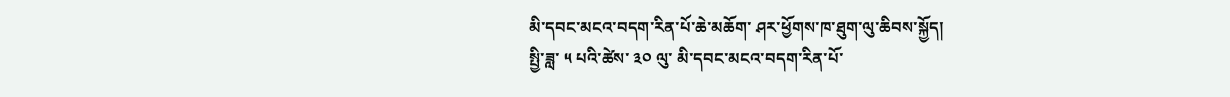མི་དབང་མངའ་བདག་རིན་པོ་ཆེ་མཆོག་ ཤར་ཕྱོགས་ཁ་ཐུག་ལུ་ཆིབས་སྐྱོད།
སྤྱི་ཟླ་ ༥ པའི་ཚེས་ ༣༠ ལུ་ མི་དབང་མངའ་བདག་རིན་པོ་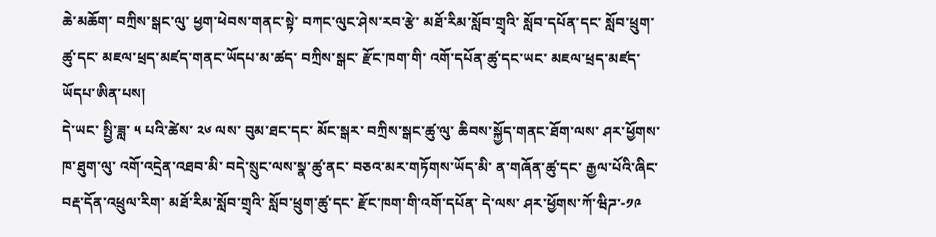ཆེ་མཆོག་ བཀྲིས་སྒང་ལུ་ ཕྱག་ཕེབས་གནང་སྟེ་ བཀང་ལུང་ཤེས་རབ་རྩེ་ མཐོ་རིམ་སློབ་གྲྭའི་ སློབ་དཔོན་དང་ སློབ་ཕྲུག་ཚུ་དང་ མཇལ་ཕྲད་མཛད་གནང་ཡོདཔ་མ་ཚད་ བཀྲིས་སྒང་ རྫོང་ཁག་གི་ འགོ་དཔོན་ཚུ་དང་ཡང་ མཇལ་ཕྲད་མཛད་ཡོདཔ་ཨིན་པས།
དེ་ཡང་ སྤྱི་ཟླ་ ༥ པའི་ཚེས་ ༢༦ ལས་ བུམ་ཐང་དང་ མོང་སྒར་ བཀྲིས་སྒང་ཚུ་ལུ་ ཆིབས་སྐྱོད་གནང་ཐོག་ལས་ ཤར་ཕྱོགས་ཁ་ཐུག་ལུ་ འགོ་འདྲེན་འཐབ་མི་ བདེ་སྲུང་ལས་སྣ་ཚུ་ནང་ བཅའ་མར་གཏོགས་ཡོད་མི་ ན་གཞོན་ཚུ་དང་ རྒྱལ་པོའི་ཞིང་ བརྡ་དོན་འཕྲུལ་རིག་ མཐོ་རིམ་སློབ་གྲྭའི་ སློབ་ཕྲུག་ཚུ་དང་ རྫོང་ཁག་གི་འགོ་དཔོན་ དེ་ལས་ ཤར་ཕྱོགས་ཀོ་ཝིཌ་-༡༩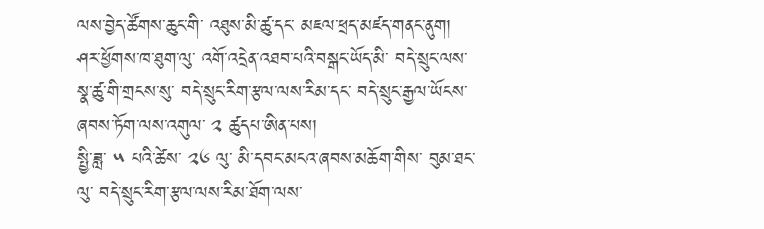ལས་བྱེད་ཚོགས་ཆུང་གི་ འཐུས་མི་ཚུ་དང་ མཇལ་ཕྲད་མཛད་གནང་ནུག།
ཤར་ཕྱོགས་ཁ་ཐུག་ལུ་ འགོ་འདྲེན་འཐབ་པའི་བསྒང་ཡོད་མི་ བདེ་སྲུང་ལས་སྣ་ཚུ་གི་གྲངས་སུ་ བདེ་སྲུང་རིག་རྩལ་ལས་རིམ་དང་ བདེ་སྲུང་རྒྱལ་ཡོངས་ཞབས་ཏོག་ལས་འགུལ་ ༢ ཚུདཔ་ཨིན་པས།
སྤྱི་ཟླ་ ༥ པའི་ཚེས་ ༢༦ ལུ་ མི་དབང་མངའ་ཞབས་མཆོག་གིས་ བུམ་ཐང་ལུ་ བདེ་སྲུང་རིག་རྩལ་ལས་རིམ་ཐོག་ལས་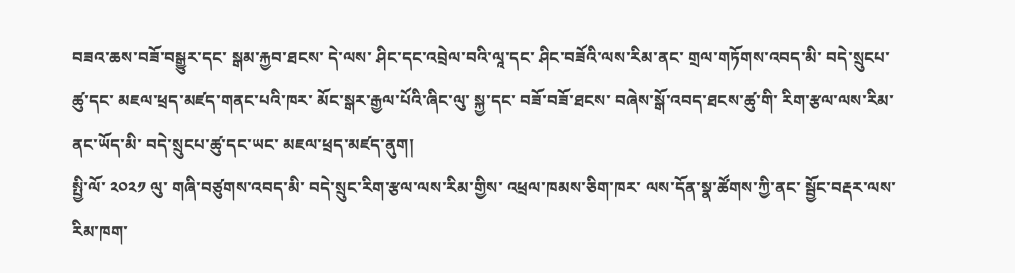བཟའ་ཆས་བཟོ་བསྒྱུར་དང་ སྒམ་རྐྱབ་ཐངས་ དེ་ལས་ ཤིང་དང་འབྲེལ་བའི་ལཱ་དང་ ཤིང་བཟོའི་ལས་རིམ་ནང་ གྲལ་གཏོགས་འབད་མི་ བདེ་སྲུངཔ་ཚུ་དང་ མཇལ་ཕྲད་མཛད་གནང་པའི་ཁར་ མོང་སྒར་རྒྱལ་པོའི་ཞིང་ལུ་ སྐྱ་དང་ བཟོ་བཟོ་ཐངས་ བཞེས་སྒོ་འབད་ཐངས་ཚུ་གི་ རིག་རྩལ་ལས་རིམ་ནང་ཡོད་མི་ བདེ་སྲུངཔ་ཚུ་དང་ཡང་ མཇལ་ཕྲད་མཛད་ནུག།
སྤྱི་ལོ་ ༢༠༢༡ ལུ་ གཞི་བཙུགས་འབད་མི་ བདེ་སྲུང་རིག་རྩལ་ལས་རིམ་གྱིས་ འཕྲལ་ཁམས་ཅིག་ཁར་ ལས་དོན་སྣ་ཚོགས་ཀྱི་ནང་ སྦྱོང་བརྡར་ལས་རིམ་ཁག་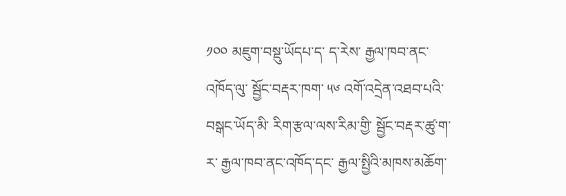༡༠༠ མཇུག་བསྡུ་ཡོདཔ་ད་ ད་རེས་ རྒྱལ་ཁབ་ནང་འཁོད་ལུ་ སྦྱོང་བརྡར་ཁག་ ༥༦ འགོ་འདྲེན་འཐབ་པའི་བསྒང་ཡོད་མི་ རིག་རྩལ་ལས་རིམ་གྱི་ སྦྱོང་བརྡར་ཚུ་ག་ར་ རྒྱལ་ཁབ་ནང་འཁོད་དང་ རྒྱལ་སྤྱིའི་མཁས་མཆོག་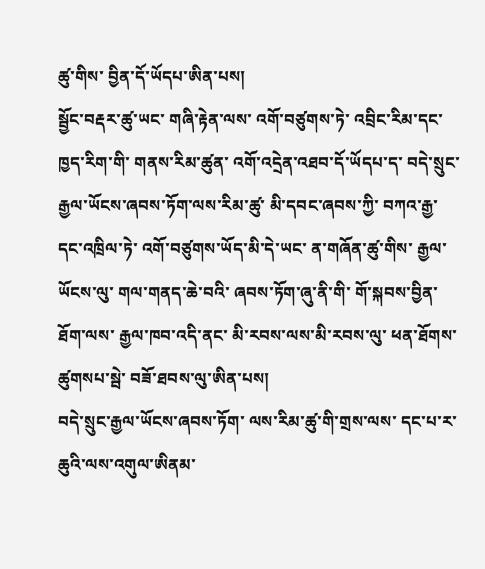ཚུ་གིས་ བྱིན་དོ་ཡོདཔ་ཨིན་པས།
སྦྱོང་བརྡར་ཚུ་ཡང་ གཞི་རྟེན་ལས་ འགོ་བཙུགས་ཏེ་ འབྲིང་རིམ་དང་ ཁྱད་རིག་གི་ གནས་རིམ་ཚུན་ འགོ་འདྲེན་འཐབ་དོ་ཡོདཔ་ད་ བདེ་སྲུང་རྒྱལ་ཡོངས་ཞབས་ཏོག་ལས་རིམ་ཚུ་ མི་དབང་ཞབས་ཀྱི་ བཀའ་རྒྱ་དང་འཁྲིལ་ཏེ་ འགོ་བཙུགས་ཡོད་མི་དེ་ཡང་ ན་གཞོན་ཚུ་གིས་ རྒྱལ་ཡོངས་ལུ་ གལ་གནད་ཆེ་བའི་ ཞབས་ཏོག་ཞུ་ནི་གི་ གོ་སྐབས་བྱིན་ཐོག་ལས་ རྒྱལ་ཁབ་འདི་ནང་ མི་རབས་ལས་མི་རབས་ལུ་ ཕན་ཐོགས་ཚུགསཔ་སྦེ་ བཟོ་ཐབས་ལུ་ཨིན་པས།
བདེ་སྲུང་རྒྱལ་ཡོངས་ཞབས་ཏོག་ ལས་རིམ་ཚུ་གི་གྲས་ལས་ དང་པ་ར་ ཆུའི་ལས་འགུལ་ཨིནམ་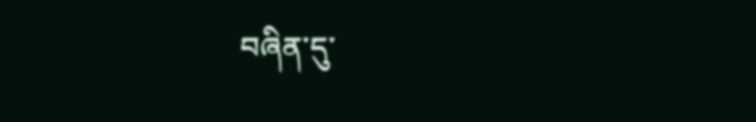བཞིན་དུ་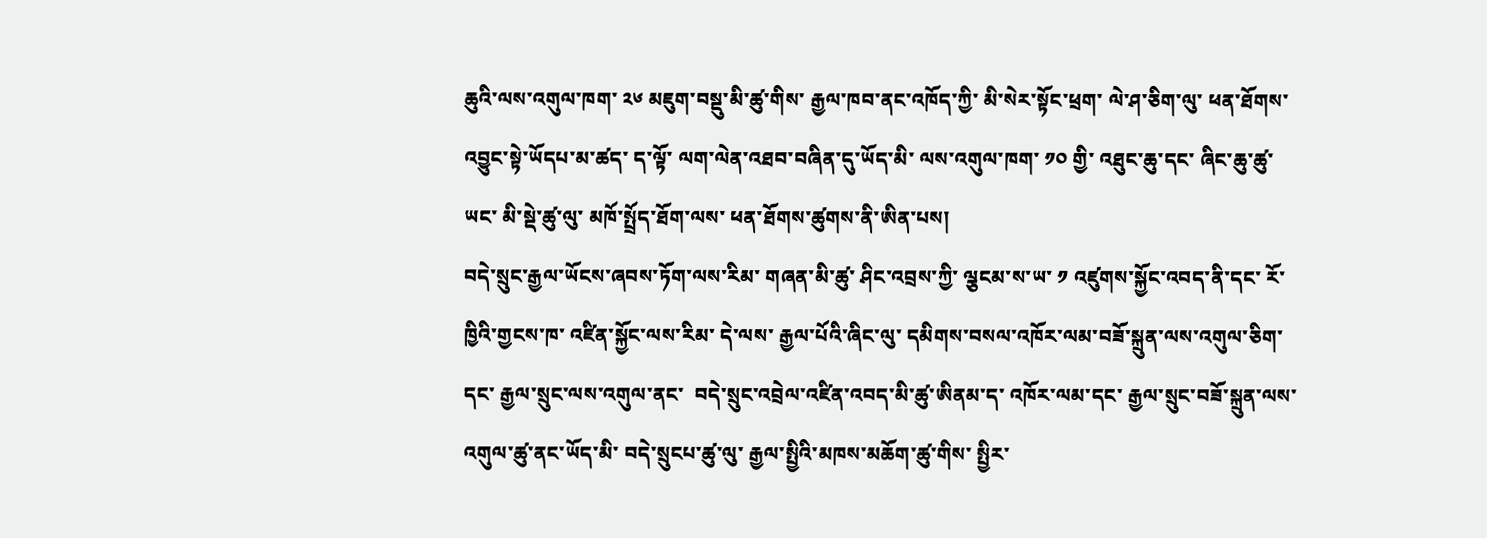ཆུའི་ལས་འགུལ་ཁག་ ༢༦ མཇུག་བསྡུ་མི་ཚུ་གིས་ རྒྱལ་ཁབ་ནང་འཁོད་ཀྱི་ མི་སེར་སྟོང་ཕྲག་ ལེ་ཤ་ཅིག་ལུ་ ཕན་ཐོགས་འབྱུང་སྟེ་ཡོདཔ་མ་ཚད་ ད་ལྟོ་ ལག་ལེན་འཐབ་བཞིན་དུ་ཡོད་མི་ ལས་འགུལ་ཁག་ ༡༠ གྱི་ འཐུང་ཆུ་དང་ ཞིང་ཆུ་ཚུ་ཡང་ མི་སྡེ་ཚུ་ལུ་ མཁོ་སྤྲོད་ཐོག་ལས་ ཕན་ཐོགས་ཚུགས་ནི་ཨིན་པས།
བདེ་སྲུང་རྒྱལ་ཡོངས་ཞབས་ཏོག་ལས་རིམ་ གཞན་མི་ཚུ་ ཤིང་འབྲས་ཀྱི་ ལྕངམ་ས་ཡ་ ༡ འཛུགས་སྐྱོང་འབད་ནི་དང་ རོ་ཁྱིའི་གྱངས་ཁ་ འཛིན་སྐྱོང་ལས་རིམ་ དེ་ལས་ རྒྱལ་པོའི་ཞིང་ལུ་ དམིགས་བསལ་འཁོར་ལམ་བཟོ་སྐྲུན་ལས་འགུལ་ཅིག་དང་ རྒྱལ་སྲུང་ལས་འགུལ་ནང་  བདེ་སྲུང་འབྲེལ་འཛིན་འབད་མི་ཚུ་ཨིནམ་ད་ འཁོར་ལམ་དང་ རྒྱལ་སྲུང་བཟོ་སྐྲུན་ལས་འགུལ་ཚུ་ནང་ཡོད་མི་ བདེ་སྲུངཔ་ཚུ་ལུ་ རྒྱལ་སྤྱིའི་མཁས་མཆོག་ཚུ་གིས་ སྤྱིར་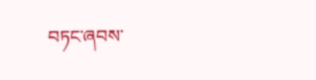བཏང་ཞབས་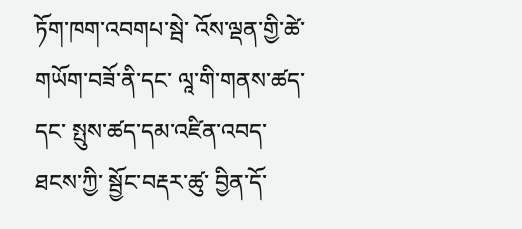ཏོག་ཁག་འབགཔ་སྦེ་ འོས་ལྡན་གྱི་ཚེ་གཡོག་བཟོ་ནི་དང་ ལཱ་གི་གནས་ཚད་དང་ སྤུས་ཚད་དམ་འཛིན་འབད་ཐངས་ཀྱི་ སྦྱོང་བརྡར་ཚུ་ བྱིན་དོ་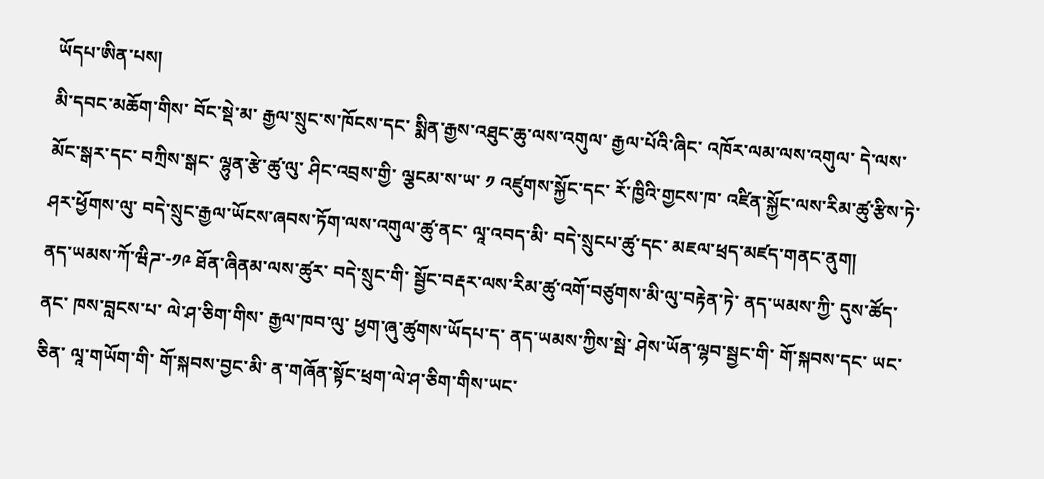ཡོདཔ་ཨིན་པས།
མི་དབང་མཆོག་གིས་ བོང་སྡེ་མ་ རྒྱལ་སྲུང་ས་ཁོངས་དང་ སྨིན་རྒྱས་འཐུང་ཆུ་ལས་འགུལ་ རྒྱལ་པོའི་ཞིང་ འཁོར་ལམ་ལས་འགུལ་ དེ་ལས་  མོང་སྒར་དང་ བཀྲིས་སྒང་ ལྷུན་རྩེ་ཚུ་ལུ་ ཤིང་འབྲས་གྱི་ ལྕངམ་ས་ཡ་ ༡ འཛུགས་སྐྱོང་དང་ རོ་ཁྱིའི་གྱངས་ཁ་ འཛིན་སྐྱོང་ལས་རིམ་ཚུ་རྩིས་ཏེ་ ཤར་ཕྱོགས་ལུ་ བདེ་སྲུང་རྒྱལ་ཡོངས་ཞབས་ཏོག་ལས་འགུལ་ཚུ་ནང་ ལཱ་འབད་མི་ བདེ་སྲུངཔ་ཚུ་དང་ མཇལ་ཕྲད་མཛད་གནང་ནུག།
ནད་ཡམས་ཀོ་ཝིཌ་-༡༩ ཐོན་ཞིནམ་ལས་ཚུར་ བདེ་སྲུང་གི་ སྦྱོང་བརྡར་ལས་རིམ་ཚུ་འགོ་བཙུགས་མི་ལུ་བརྟེན་ཏེ་ ནད་ཡམས་ཀྱི་ དུས་ཚོད་ནང་ ཁས་བླངས་པ་ ལེ་ཤ་ཅིག་གིས་ རྒྱལ་ཁབ་ལུ་ ཕྱག་ཞུ་ཚུགས་ཡོདཔ་ད་ ནད་ཡམས་ཀྱིས་སྦེ་ ཤེས་ཡོན་ལྷབ་སྦྱང་གི་ གོ་སྐབས་དང་ ཡང་ཅིན་ ལཱ་གཡོག་གི་ གོ་སྐབས་བྱང་མི་ ན་གཞོན་སྟོང་ཕྲག་ལེ་ཤ་ཅིག་གིས་ཡང་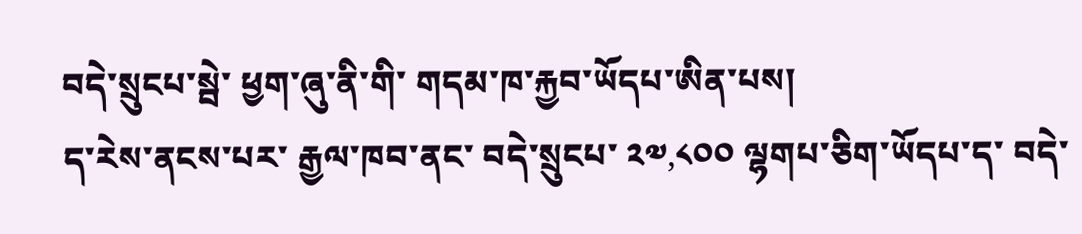བདེ་སྲུངཔ་སྦེ་ ཕྱག་ཞུ་ནི་གི་ གདམ་ཁ་རྐྱབ་ཡོདཔ་ཨིན་པས།
ད་རེས་ནངས་པར་ རྒྱལ་ཁབ་ནང་ བདེ་སྲུངཔ་ ༢༧,༨༠༠ ལྷགཔ་ཅིག་ཡོདཔ་ད་ བདེ་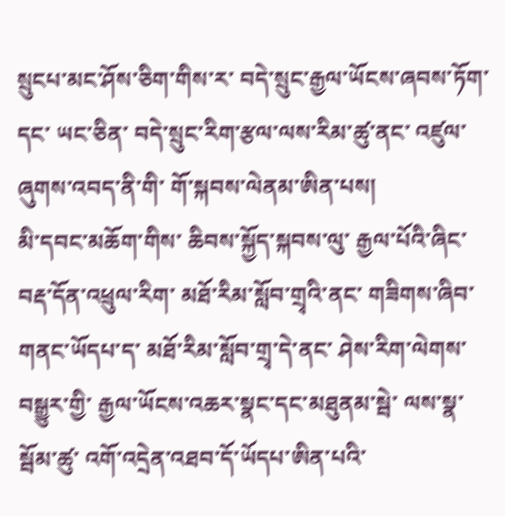སྲུངཔ་མང་ཤོས་ཅིག་གིས་ར་ བདེ་སྲུང་རྒྱལ་ཡོངས་ཞབས་ཏོག་དང་ ཡང་ཅིན་ བདེ་སྲུང་རིག་རྩལ་ལས་རིམ་ཚུ་ནང་ འཛུལ་ཞུགས་འབད་ནི་གི་ གོ་སྐབས་ལེནམ་ཨིན་པས།
མི་དབང་མཆོག་གིས་ ཆིབས་སྐྱོད་སྐབས་ལུ་ རྒྱལ་པོའི་ཞིང་ བརྡ་དོན་འཕྲུལ་རིག་ མཐོ་རིམ་སློབ་གྲྭའི་ནང་ གཟིགས་ཞིབ་གནང་ཡོདཔ་ད་ མཐོ་རིམ་སློབ་གྲྭ་དེ་ནང་ ཤེས་རིག་ལེགས་བསྒྱུར་གྱི་ རྒྱལ་ཡོངས་འཆར་སྣང་དང་མཐུནམ་སྦེ་ ལས་སྣ་སྦོམ་ཚུ་ འགོ་འདྲེན་འཐབ་དོ་ཡོདཔ་ཨིན་པའི་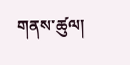གནས་ཚུལ།